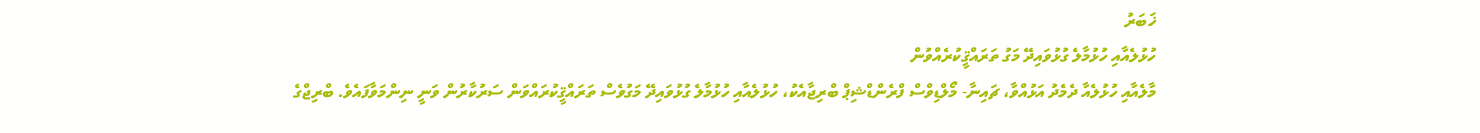ޚަބަރު
ހުޅުލެއާއި ހުޅުމާލެ ގުޅުވައިދޭ މަގު ތަރައްޤީކުރެއްވުން
މާލެއާއި ހުޅުލެއާ ދެމެދު އަޅުއްވާ، ޗައިނާ- މޯލްޑިވްސް ފްރެންޑްޝިޕް ބްރިޖާއެކު، ހުޅުލެއާއި ހުޅުމާލެ ގުޅުވައިދޭ މަގުވެސް ތަރައްޤީކުރައްވަން ސަރުކާރުން ވަނީ ނިންމަވާފައެވެ. ބްރިޖްގެ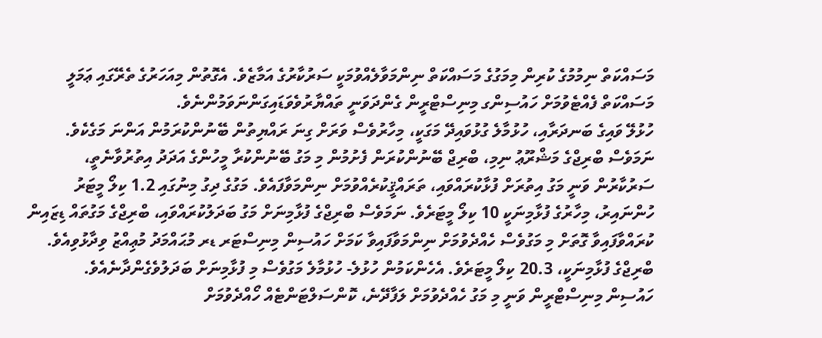މަސައްކަތް ނިމުމުގެ ކުރިން މިމަގުގެ މަސައްކަތް ނިންމަވާލެއްވުމަކީ ސަރުކާރުގެ އަމާޒެވެ. އެގޮތުން މިއަހަރުގެ ތެރޭގައި ޢަމަލީ މަސައްކަތް ފެއްޓެވުމަށް ހައުސިންގ މިނިސްޓްރީން ގެންދަވަނީ ތައްޔާރުވެވަޑައިގަންނަވަމުންނެވެ.
ހުޅުލޭ ވައިގެ ބަނދަރާއި، ހުޅުމާލެ ގުޅުވައިދޭ މަގަކީ، މިހާރުވެސް ވަރަށް ގިނަ ރައްޔިތުން ބޭނުންކުރަމުން އަންނަ މަގެކެވެ. ނަމަވެސް ބްރިޖްގެ މަޝްރޫޢު ނިމި، ބްރިޖް ބޭނުންކުރަން ފެށުމުން މި މަގު ބޭނުންކުރާ މީހުންގެ އަދަދު އިތުރުވާނެތީ، ސަރުކާރުން ވަނީ މަގު އިތުރަށް ފުޅާކުރައްވައި، ތަރައްޤީކުރެއްވުމަށް ނިންމަވާފައެވެ. މަގުގެ ދިގު މިނުގައި 1.2 ކިލޯ މީޓަރު ހުންނައިރު، މިހާރުގެ ފުޅާމިނަކީ 10 ކިލޯ މީޓަރެވެ. ނަމަވެސް ބްރިޖްގެ ފުޅާމިނަށް މަގު ބަދަލުކުރައްވައި، ބްރިޖްގެ މަގުތައް ޑިޒައިން ކުރައްވާފައިވާ ގޮތަށް މި މަގުވެސް ހެއްދެވުމަށް ނިންމަވާފައިވާ ކަމަށް ހައުސިން މިނިސްޓަރ ޑރ މުޙައްމަދު މުޢިއްޒު ވިދާޅުވިއެވެ. ބްރިޖްގެ ފުޅާމިނަކީ، 20.3 ކިލޯ މީޓަރެވެ. އެހެންކަމުން ހުޅުލެ- ހުޅުމާލެ މަގުވެސް މި ފުޅާމިނަށް ބަދަލުވެގެންދާނެއެވެ.
ހައުސިން މިނިސްޓްރީން ވަނީ މި މަގު ހެއްދެވުމަށް ލަފާދޭނެ، ކޮންސަލްޓަންޓެއް ހޯއްދެވުމަށް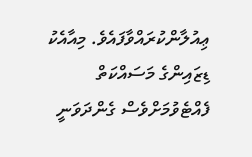ޢިއުލާންކުރައްވާފައެވެ. މިއާއެކު ޑިޒައިންގެ މަސައްކަތް ފެއްޓެވުމަށްވެސް ގެންދަވަނީ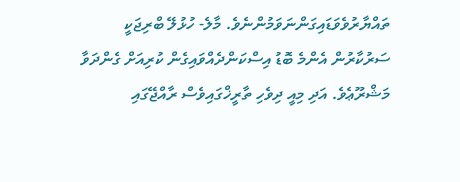ތައްޔާރުވެވަޑައިގަންނަވަމުންނެވެ. މާލެ- ހުޅުލޭ ބްރިޖަކީ ސަރުކާރުން އެންމެ ބޮޑު އިސްކަންދެއްވައިގެން ކުރިއަށް ގެންދަވާ މަޝްރޫޢެވެ. އަދި މިއީ ދިވެހި ތާރީޚްގައިވެސް ރާއްޖޭގައި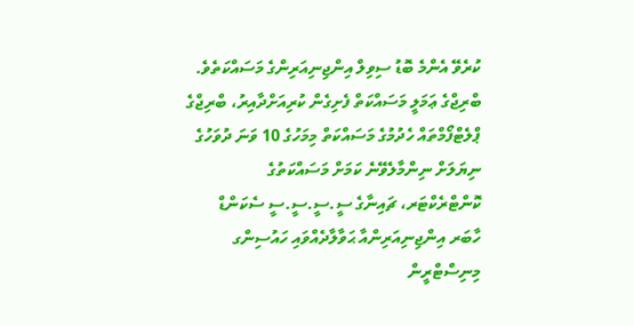ކުރެވޭ އެންމެ ބޮޑު ސިވިލް އިންޖިނިއަރިންގެ މަސައްކަތެވެ. ބްރިޖްގެ ޢަމަލީ މަސައްކަތް ފެށިގެން ކުރިއަށްދާއިރު، ބްރިޖްގެ ޕްލެޓްފޯމްތައް ހެދުމުގެ މަސައްކަތް މިމަހުގެ 10 ވަނަ ދުވަހުގެ ނިޔަލަށް ނިންމާލެވޭނެ ކަމަށް މަސައްކަތުގެ ކޮންޓްރެކްޓަރ، ޗައިނާގެ ސީ.ސީ.ސީ.ސީ ސެކަންޑް ހާބަރ އިންޖިނިއަރިންއާ ޙަވާލާދެއްވައި ހައުސިންގ މިނިސްޓްރީން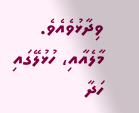ވިދާޅުވެއެވެ. މާލެއާއި، ހުޅުލޭގައި ހަދާ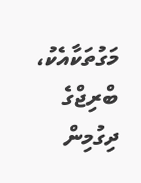މަގުތަކާއެކު، ބްރިޖްގެ ދިގުމިން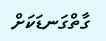ގާތްގަނޑަކަށް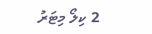2 ކިލޯ މިޓަރު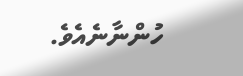ހުންނާނެއެވެ.